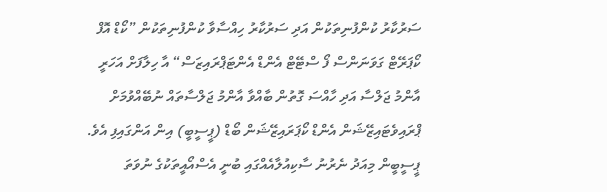ސަރުކާރު ކުންފުނިތަކުން އަދި ސަރުކާރު ހިއްސާވާ ކުންފުނިތަކުން ”ކޯޑް އޮފް ކޯޕަރޭޓް ގަވަނަންސް ފޯ ސްޓޭޓް އެންޑް އެންޓަޕްރައިޒަސް“ އާ ހިލާފަށް އަހަރީ އާންމު ޖަލްސާ އަދި ހާއްސަ ގޮތުން ބާއްވާ އާންމު ޖަލްސާތައް ނުބޭއްވުމަށް ޕްރައިވެޓައިޒޭޝަން އެންޑް ކޯޕަރައިޒޭޝަން ބޯޑް (ޕީސީބީ) އިން އަންގައިފި އެވެ.
ޕީސީބީން މިއަދު ނެރުނު ސާކިއުލާއެއްގައި ބުނީ އެސްއޯއީތަކުގެ ނުވަތަ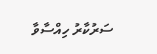ސަރުކާރު ހިއްސާވާ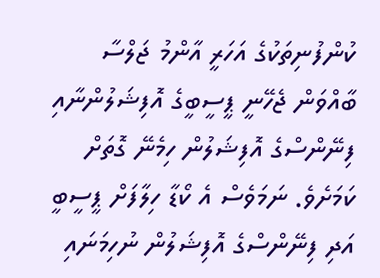ކުންފުނިތަކުގެ އަހަރީ އާންމު ޖަލްސާ ބާއްވަން ޖެހޭނީ ޕީސީބީގެ އޮފިޝަލުންނާއި ފިނޭންސްގެ އޮފިޝަލުން ހިމެނޭ ގޮތަށް ކަމަށެވެ. ނަމަވެސް އެ ކޯޑާ ހިލާފަށް ޕީސީބީ އަދި ފިނޭންސްގެ އޮފިޝަލުން ނުހިމަނައި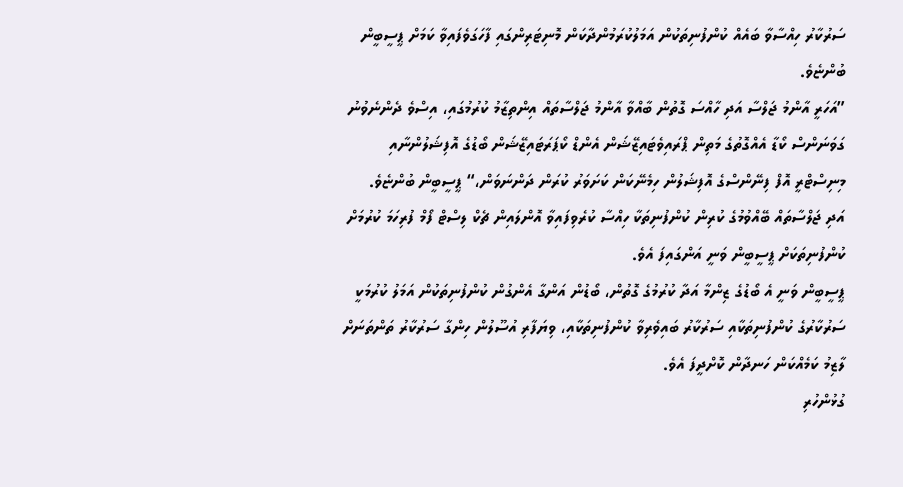ސަރުކާރު ހިއްސާވާ ބައެއް ކުންފުނިތަކުން އަމަލުކުރަމުންދާކަން މޮނިޓަރިންގައި ފާހަގަވެފައިވާ ކަމަށް ޕީސީބީން ބުންޏެވެ.
”އަހަރީ އާންމު ޖަލްސާ އަދި ހާއްސަ ގޮތުން ބާއްވާ އާންމު ޖަލްސާތައް އިންތިޒާމު ކުރުމުގައި، އިސްވެ ދެންނެވުނު ގަވަނަންސް ކޯޑާ އެއްގޮތުގެ މަތިން ޕްރައިވެޓައިޒޭޝަން އެންޑް ކޯޕަރަޓައިޒޭޝަން ބޯޑުގެ އޮފިޝަލުންނާއި މިނިސްޓްރީ އޮފް ފިނޭންސްގެ އޮފިޝަލުން ހިމެނޭކަން ކަށަވަރު ކުރަން ދަންނަވަން،“ ޕީސީބީން ބުންޏެވެ.
އަދި ޖަލްސާތައް ބޭއްވުމުގެ ކުރިން ކުންފުނިތަކާ ހިއްސާ ކުރެވިފައިވާ އޮންލައިން ޗެކް ލިސްޓް ފޯމް ފުރިހަމަ ކުރުމަށް ކުންފުނިތަކަށް ޕީސީބީން ވަނީ އަންގައިފަ އެވެ.
ޕީސީބީން ވަނީ އެ ބޯޑުގެ ޒިންމާ އަދާ ކުރުމުގެ ގޮތުން، ބޯޑުން އަންގާ އެންގުން ކުންފުނިތަކުން އަމަލު ކުރުމަކީ ސަރުކާރުގެ ކުންފުނިތަކާއި ސަރުކާރު ބައިވެރިވާ ކުންފުނިތަކާއި، ވިޔަފާރި އުސޫލުން ހިންގާ ސަރުކާރު ތަންތަނަށް ލާޒިމު ކަމެއްކަން ހަނދާން ކޮށްދީފަ އެވެ.
ގުޅުންހުރި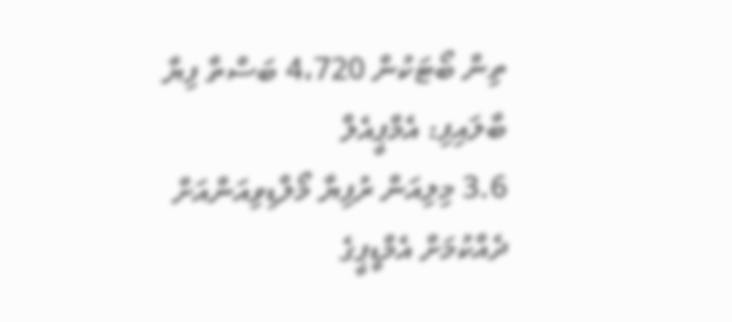ތިން ބޯޓަކުން 4،720 ބަސްތާ ފިޔާ ބާލައިފި: އެމްޕީއެލް
3.6 މިލިއަން ރުފިޔާ މޯލްޑިވިއަންއަށް ދެއްކުމަށް އެމްޑީޕީގެ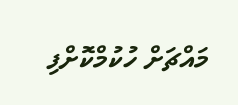މައްޗަށް ހުކުމްކޮށްފި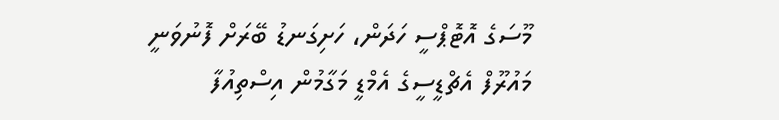މޫސަގެ އޮޓޮޕްސީ ހަދަން، ހަށިގަނޑު ބޭރަށް ފޮނުވަނީ
މައުރޫފް އެޗްޑީސީގެ އެމްޑީ މަގާމުން އިސްތިއުފާ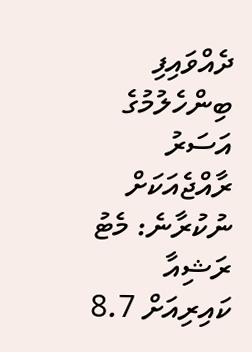ދެއްވައިފި
ބިންހެލުމުގެ އަސަރު ރާއްޖެއަކަށް ނުކުރާނެ: މެޓު
ރަޝިއާ ކައިރިއަށް 8.7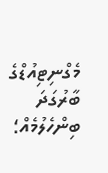މެގްނިޓިއުޑްގެ ބާރުގަދަ ބިންހެލުމެއް؛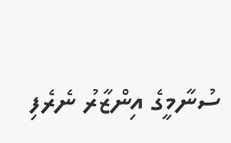ސުނާމީގެ އިންޒާރު ނެރެފި